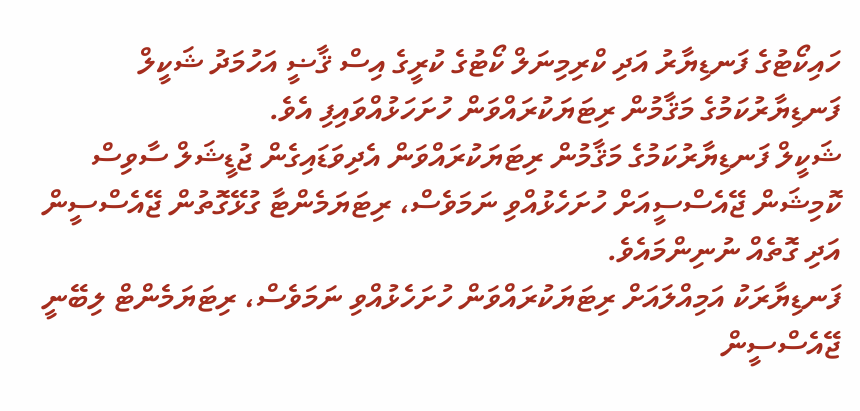ހައިކޯޓުގެ ފަނޑިޔާރު އަދި ކްރިމިނަލް ކޯޓުގެ ކުރީގެ އިސް ޤާޟީ އަހުމަދު ޝަކީލް ފަނޑިޔާރުކަމުގެ މަޤާމުން ރިޓަޔަކުރައްވަން ހުށަހަޅުއްވައިފި އެވެ.
ޝަކީލް ފަނޑިޔާރުކަމުގެ މަޤާމުން ރިޓަޔަކުރައްވަން އެދިވަޑައިގެން ޖުޑީޝަލް ސާވިސް ކޮމިޝަން ޖޭއެސްސީއަށް ހުށަހެޅުއްވި ނަމަވެސް، ރިޓަޔަމެންޓާ ގުޅޭގޮތުން ޖޭއެސްސީން އަދި ގޮތެއް ނުނިންމައެވެ.
ފަނޑިޔާރަކު އަމިއްލައަށް ރިޓަޔަކުރައްވަން ހުށަހެޅުއްވި ނަމަވެސް، ރިޓަޔަމެންޓް ލިބޭނީ ޖޭއެސްސީން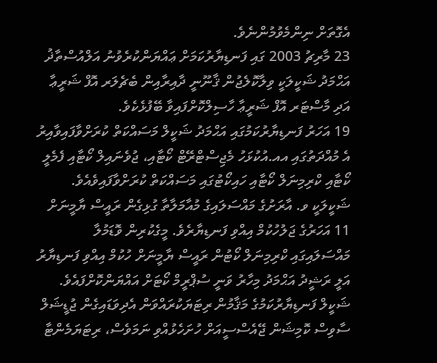އެގޮތަށް ނިންމެވުމުންނެވެ.
23 މާރިޗު 2003 ގައި ފަނޑިޔާރުކަމަށް ޢައްޔަންކުރެވުނު އަލްއުސްތާޛު އަޙްމަދު ޝަކީލަކީ ވިލާކޮލެޖުން ޤާނޫނީ ދާއިރާއިން ބެޗެލަރ އޮފް ޝަރީޢާ އަދި މާސްޓަރ އޮފް ޝަރީޢާ ހާސިލްކޮށްފައިވާ ބޭފުޅެކެވެ.
19 އަހަރު ފަނޑިޔާރުކަމުގައި އަޙްމަދު ޝަކީލް މަސައްކަތް ކުރަށްވާފައިވާއިރު އެ މުއްދަތުގައި އއ.އުކުޅަހު މެޖިސްޓްރޭޓް ކޯޓާއި، ޖުވެނައިލް ކޯޓާއި ފެމެލީ ކޯޓާއި ކްރިމިނަލް ކޯޓާއި ހައިކޯޓުގައި މަސައްކަތް ކުރަށްވާފައިވެއެވެ.
ޝަކީލަކީ ވ. އާރަށުގެ މައްސަލައިގެ މުއާމަލާތާ ގުޅިގެން ރައީސް ޔާމީނަށް 11 އަހަރުގެ ޖަލުހުކުމް އިއްވި ފަނޑިޔާރެވެ. މީގެކުރިން ވޮޑަމުލާ މައްސަލައިގައި ކްރިމިނަލް ކޯޓުން ރައީސް ޔާމީނަށް ހުކުމް އިއްވި ފަނޑިޔާރު އަލީ ރަޝީދު އަޙްމަދު މިހާރު ވަނީ ސުޕްރީމް ކޯޓަށް އައްޔަންކޮށްފައެވެ.
ޝަކީލް ފަނޑިޔާރުކަމުގެ މަޤާމުން ރިޓަޔަކުރައްވަން އެދިވަޑައިގެން ޖުޑީޝަލް ސާވިސް ކޮމިޝަން ޖޭއެސްސީއަށް ހުށަހެޅުއްވި ނަމަވެސް، ރިޓަޔަމެންޓާ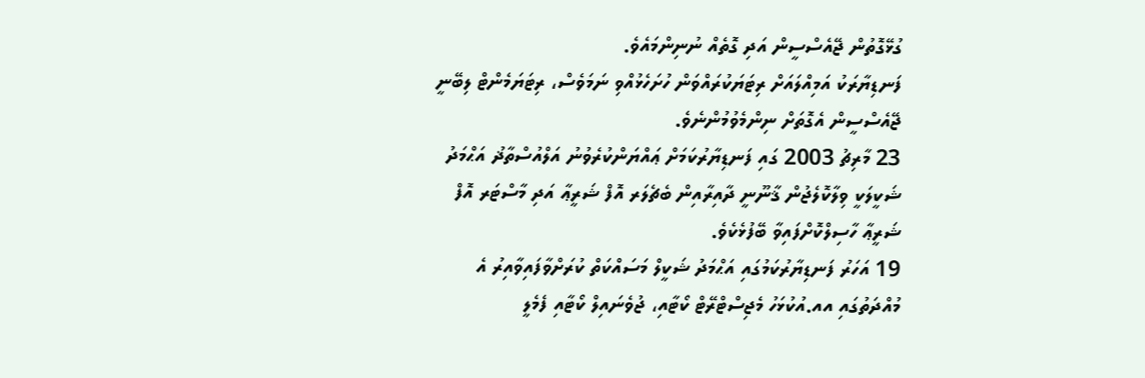ގުޅޭގޮތުން ޖޭއެސްސީން އަދި ގޮތެއް ނުނިންމައެވެ.
ފަނޑިޔާރަކު އަމިއްލައަށް ރިޓަޔަކުރައްވަން ހުށަހެޅުއްވި ނަމަވެސް، ރިޓަޔަމެންޓް ލިބޭނީ ޖޭއެސްސީން އެގޮތަށް ނިންމެވުމުންނެވެ.
23 މާރިޗު 2003 ގައި ފަނޑިޔާރުކަމަށް ޢައްޔަންކުރެވުނު އަލްއުސްތާޛު އަޙްމަދު ޝަކީލަކީ ވިލާކޮލެޖުން ޤާނޫނީ ދާއިރާއިން ބެޗެލަރ އޮފް ޝަރީޢާ އަދި މާސްޓަރ އޮފް ޝަރީޢާ ހާސިލްކޮށްފައިވާ ބޭފުޅެކެވެ.
19 އަހަރު ފަނޑިޔާރުކަމުގައި އަޙްމަދު ޝަކީލް މަސައްކަތް ކުރަށްވާފައިވާއިރު އެ މުއްދަތުގައި އއ.އުކުޅަހު މެޖިސްޓްރޭޓް ކޯޓާއި، ޖުވެނައިލް ކޯޓާއި ފެމެލީ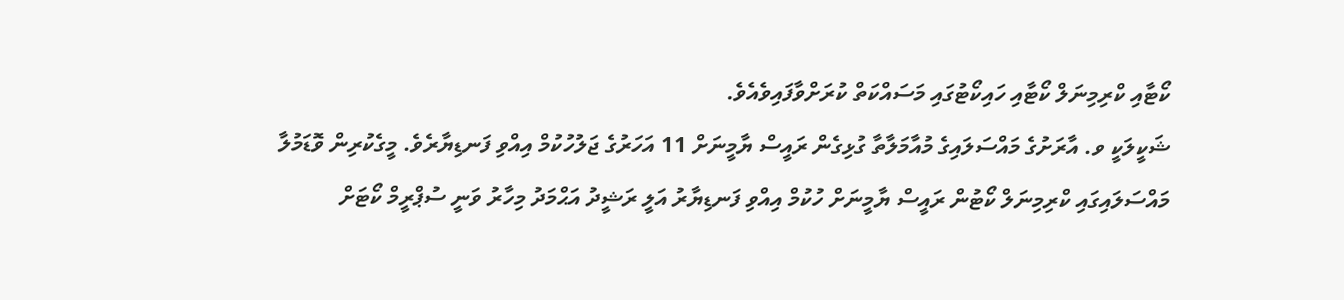ކޯޓާއި ކްރިމިނަލް ކޯޓާއި ހައިކޯޓުގައި މަސައްކަތް ކުރަށްވާފައިވެއެވެ.
ޝަކީލަކީ ވ. އާރަށުގެ މައްސަލައިގެ މުއާމަލާތާ ގުޅިގެން ރައީސް ޔާމީނަށް 11 އަހަރުގެ ޖަލުހުކުމް އިއްވި ފަނޑިޔާރެވެ. މީގެކުރިން ވޮޑަމުލާ މައްސަލައިގައި ކްރިމިނަލް ކޯޓުން ރައީސް ޔާމީނަށް ހުކުމް އިއްވި ފަނޑިޔާރު އަލީ ރަޝީދު އަޙްމަދު މިހާރު ވަނީ ސުޕްރީމް ކޯޓަށް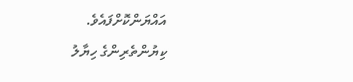އައްޔަންކޮށްފައެވެ.
ކިޔުންތެރިންގެ ހިޔާލު